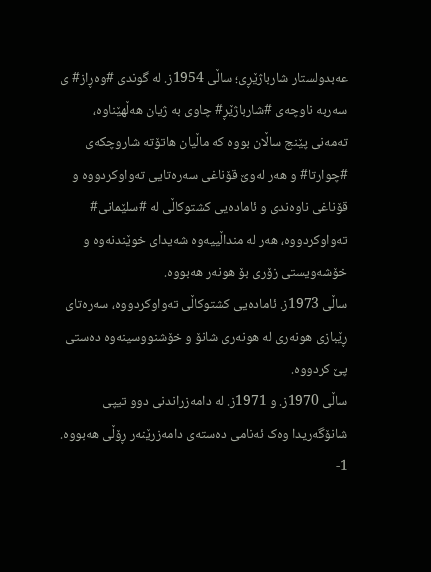عەبدولستار شارباژێڕی؛ ساڵی 1954ز. لە گوندی #وەڕاز# ی سەربە ناوچەی #شارباژێڕ# چاوی بە ژیان هەڵهێناوە، تەمەنی پێنج ساڵان بووە کە ماڵیان هاتۆتە شاروچکەی #چوارتا# و هەر لەوێ قۆناغی سەرەتایی تەواوکردووە و قۆناغی ناوەندی و ئامادەیی کشتوکاڵی لە #سلێمانی# تەواوکردووە، هەر لە منداڵییەوە شەیدای خوێندنەوە و خۆشەویستی زۆری بۆ هونەر هەبووە.
ساڵی 1973ز. ئامادەیی کشتوکاڵی تەواوکردووە، سەرەتای ڕێبازی هونەری لە هونەری شانۆ و خۆشنووسینەوە دەستی پێ کردووە.
ساڵی 1970ز. و 1971ز. لە دامەزراندنی دوو تیپی شانۆگەریدا وەک ئەنامی دەستەی دامەزرێنەر ڕۆڵی هەبووە.
1-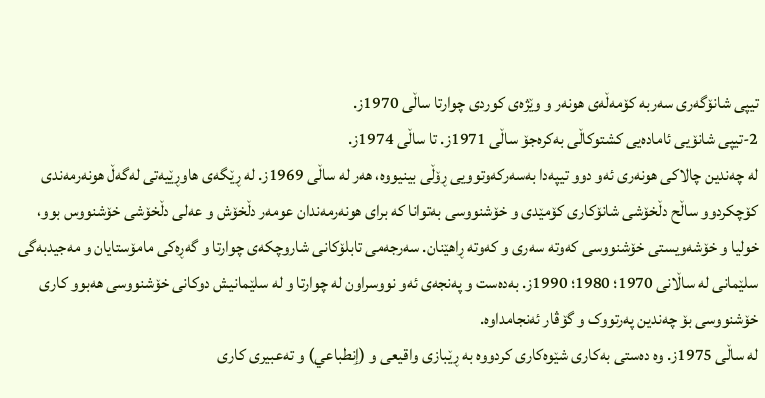تیپی شانۆگەری سەربە کۆمەڵەی هونەر و وێژەی کوردی چوارتا ساڵی 1970ز.
2-تیپی شانۆیی ئامادەیی کشتوکاڵی بەکرەجۆ ساڵی 1971ز. تا ساڵی 1974ز.
لە چەندین چالاکی هونەری ئەو دوو تیپەدا بەسەرکەوتوویی ڕۆڵی بینیووە، هەر لە ساڵی 1969ز. لە ڕێگەی هاوڕێیەتی لەگەڵ هونەرمەندی کۆچکردوو ساڵح دڵخۆشی شانۆکاری کۆمێدی و خۆشنووسی بەتوانا کە برای هونەرمەندان عومەر دڵخۆش و عەلی دڵخۆشی خۆشنووس بوو، خولیا و خۆشەویستی خۆشنووسی کەوتە سەری و کەوتە ڕاهێنان. سەرجەمی تابلۆکانی شاروچکەی چوارتا و گەڕەکی مامۆستایان و مەجیدبەگی سلێمانی لە ساڵانی 1970؛ 1980؛ 1990ز. بەدەست و پەنجەی ئەو نووسراون لە چوارتا و لە سلێمانیش دوکانی خۆشنووسی هەبوو کاری خۆشنووسی بۆ چەندین پەرتووک و گۆڤار ئەنجامداوە.
لە ساڵی 1975ز. وە دەستی بەکاری شێوەکاری کردووە بە ڕێبازی واقیعی و (ٳنطباعي) و تەعبیری کاری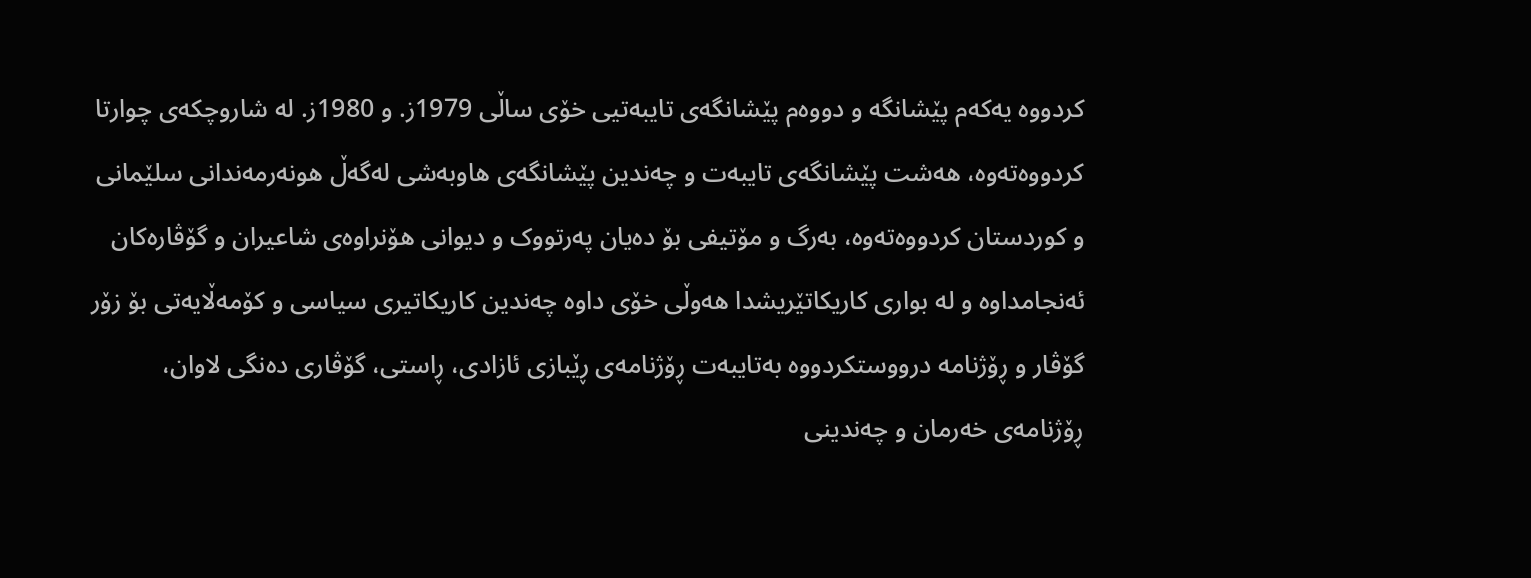کردووە یەکەم پێشانگە و دووەم پێشانگەی تایبەتیی خۆی ساڵی 1979ز. و 1980ز. لە شاروچکەی چوارتا کردووەتەوە، هەشت پێشانگەی تایبەت و چەندین پێشانگەی هاوبەشی لەگەڵ هونەرمەندانی سلێمانی و کوردستان کردووەتەوە، بەرگ و مۆتیفی بۆ دەیان پەرتووک و دیوانی هۆنراوەی شاعیران و گۆڤارەکان ئەنجامداوە و لە بواری کاریکاتێریشدا هەوڵی خۆی داوە چەندین کاریکاتیری سیاسی و کۆمەڵایەتی بۆ زۆر گۆڤار و ڕۆژنامە درووستکردووە بەتایبەت ڕۆژنامەی ڕێبازی ئازادی، ڕاستی، گۆڤاری دەنگی لاوان، ڕۆژنامەی خەرمان و چەندینی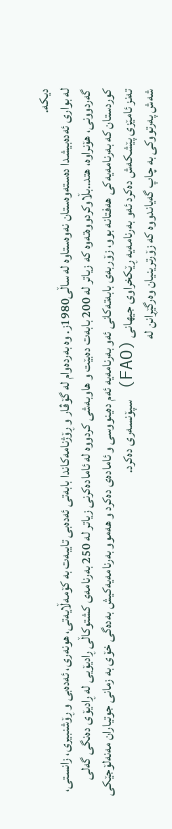دیکە.
لە بواری ئەدەبیشدا دەستەوەستان نەوەستاوە لە ساڵی1980ز. وە بەردەوام لە گۆڤار و ڕۆژنامەکاندا بابەتی ئەدەبی تایبەت بە کۆمەڵایەتی، هونەری، ئەدەبی و ڕۆشنبیری، زانستی، گەردوونی، هۆنراوە، هتد..بڵاوکردووەتەوە کە زیاتر لە 200 بابەت دەبێت و هاوبەشی کردووە لە ئامادەکرنی زیاتر لە 250 بەرنامەی کشتوکاڵی ڕادیۆیی لە ڕادیۆی دەنگی گەلی کوردستان کە بەرنامەیەکی هەفتانە بوو، زۆربەی بابەتەکانی ئەو بەرنامەیە ئەم دەینووسی و ئامادەی دەکرد و هەموو بەرنامەیەکیش بەدەگی خۆی بە زمانی جوتیاران مەنەلۆجێکی تەنز ئامێزی پێشکەش دەکرد ئەو بەرنامەیە ڕێکخراوی جیهانی (FAO) سپۆنسەری دەکرد.
شەش پەرتووکی بە چاپ گەیاندووە کە زۆرترینیان وەرگێڕانن لە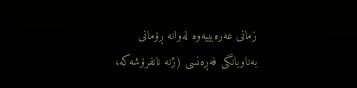زمانی عەرەبییەوە لەوانە ڕۆمانی بەناوبانگی فەڕەنسی (ژنە نانفرۆشەکە،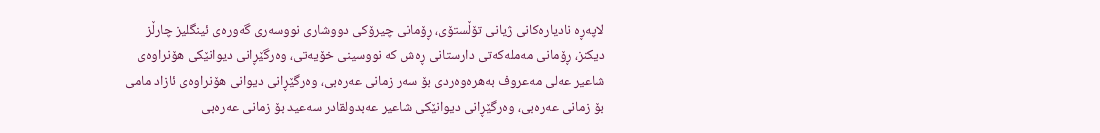لاپەڕە نادیارەکانی ژیانی تۆڵستۆی، ڕۆمانی چیرۆکی دووشاری نووسەری گەورەی ئینگلیز چارڵز دیکنز، ڕۆمانی مەملەکەتی دارستانی ڕەش کە نووسینی خۆیەتی، وەرگێڕانی دیوانێکی هۆنراوەی شاعیر عەلی مەعروف بەهرەوەردی بۆ سەر زمانی عەرەبی، وەرگێڕانی دیوانی هۆنراوەی ئازاد مامی بۆ زمانی عەرەبی، وەرگێڕانی دیوانێکی شاعیر عەبدولقادر سەعید بۆ زمانی عەرەبی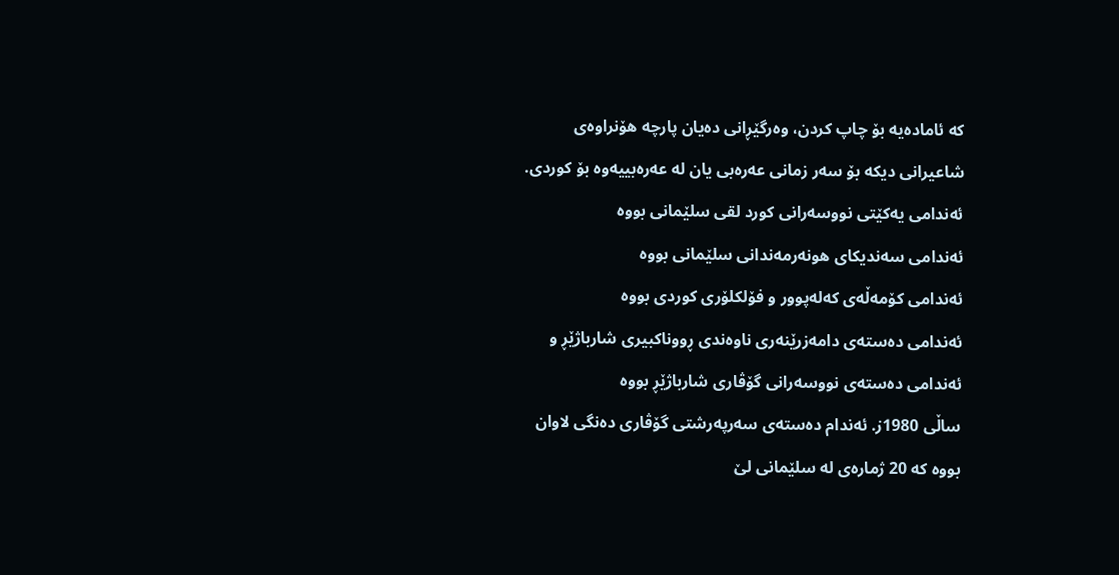کە ئامادەیە بۆ چاپ کردن، وەرگێڕانی دەیان پارچە هۆنراوەی شاعیرانی دیکە بۆ سەر زمانی عەرەبی یان لە عەرەبییەوە بۆ کوردی.
ئەندامی یەکێتی نووسەرانی کورد لقی سلێمانی بووە
ئەندامی سەندیکای هونەرمەندانی سلێمانی بووە
ئەندامی کۆمەڵەی کەلەپوور و فۆلکلۆری کوردی بووە
ئەندامی دەستەی دامەزرێنەری ناوەندی ڕووناکبیری شارباژێڕ و ئەندامی دەستەی نووسەرانی گۆڤاری شارباژێڕ بووە
ساڵی 1980ز. ئەندام دەستەی سەرپەرشتی گۆڤاری دەنگی لاوان بووە کە 20 ژمارەی لە سلێمانی لێ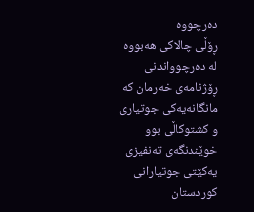دەرچووە
ڕۆڵی چالاکی هەبووە لە دەرچوواندنی ڕۆژنامەی خەرمان کە مانگانەیەکی جوتیاری و کشتوکاڵی بوو خوێندنگەی تەنفیزی یەکێتی جوتیارانی کوردستان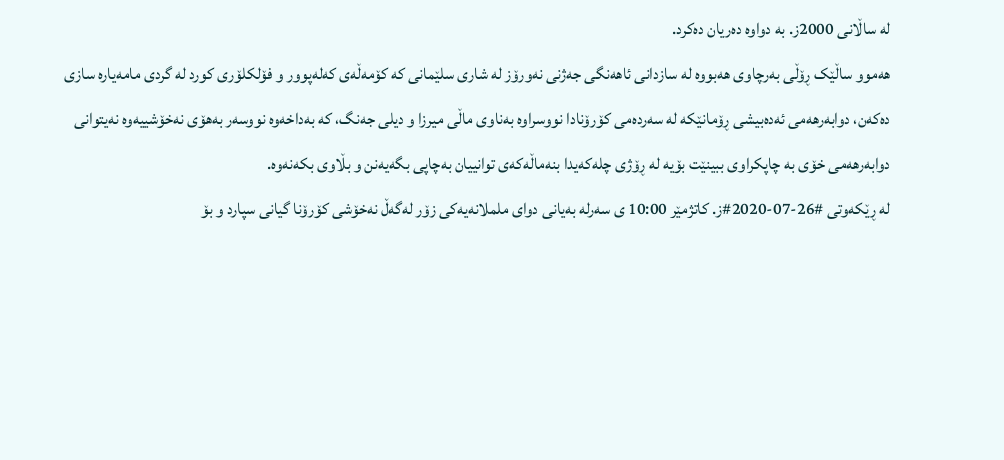لە ساڵانی 2000ز. بە دواوە دەریان دەکرد.
هەموو ساڵێک ڕۆڵی بەرچاوی هەبووە لە سازدانی ئاهەنگی جەژنی نەورۆز لە شاری سلێمانی کە کۆمەڵەی کەلەپوور و فۆلکلۆری کورد لە گردی مامەیارە سازی دەکەن، دوابەرهەمی ئەدەبیشی ڕۆمانێکە لە سەردەمی کۆرۆنادا نووسراوە بەناوی ماڵی میرزا و دیلی جەنگ، کە بەداخەوە نووسەر بەهۆی نەخۆشییەوە نەیتوانی دوابەرهەمی خۆی بە چاپکراوی ببینێت بۆیە لە ڕۆژی چلەکەیدا بنەماڵەکەی توانییان بەچاپی بگەیەنن و بڵاوی بکەنەوە.
لە ڕێکەوتی #26-07-2020#ز. کاتژمێر 10:00 ی سەرلە بەیانی دوای ململانەیەکی زۆر لەگەڵ نەخۆشی کۆرۆنا گیانی سپارد و بۆ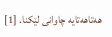هەتاهەتایە چاوانی لێکنا. [1]